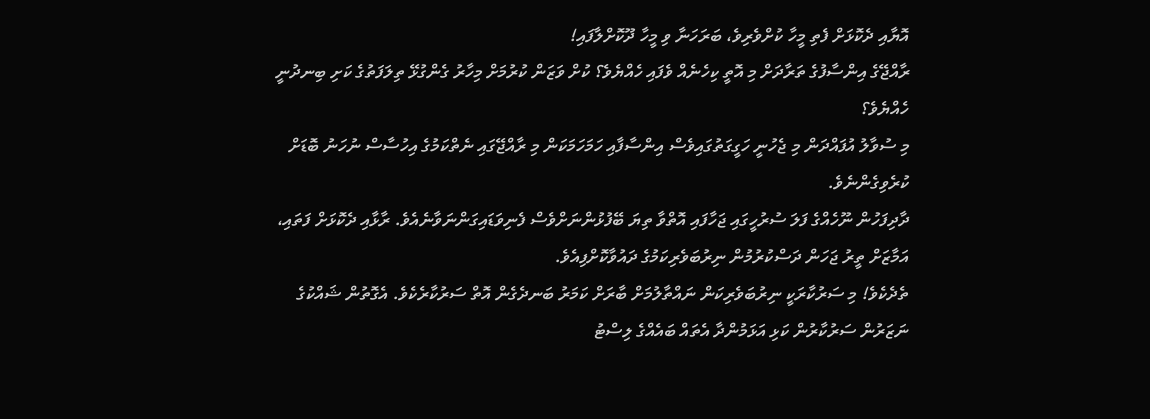އޮޔާއި ދެކޮޅަށް ފެތި މީހާ ކުށްވެރިވެ، ބަރަހަނާ ވި މީހާ ދޫކޮށްލާފައި!
ރާއްޖޭގެ އިންސާފުގެ ތަރާދަށް މި އޮތީ ކިހެނެއް ވެފައި ހެއްޔެވެ؟ ކުށް ވަޒަން ކުރުމަށް މިހާރު ގެންގުޅޭ ތިލަފަތުގެ ކަށި ބިނދުނީ ހެއްޔެވެ؟
މި ސުވާލު އުފައްދަން މި ޖެހުނީ ހަގީގަތުގައިވެސް އިންސާފާއި ހަމަހަމަކަން މި ރާއްޖޭގައި ނެތްކަމުގެ އިހުސާސް ނުހަނު ބޮޑަށް ކުރެވިގެންނެވެ.
ދާދިފަހުން ނޫހެއްގެ ފަލަ ސުރުހީގައި ޖަހާފައި އޮތްވާ ތިޔަ ބޭފުޅުންނަށްވެސް ފެނިވަޑައިގަންނަވާނެއެވެ. ރާޅާއި ދެކޮޅަށް ފަތައި، އަމާޒަށް ތީރު ޖަހަން ދަސްކުރުމުން ނިރުބަވެރިކަމުގެ ދައުވާކޮށްފިއެވެ.
ތެދެކެވެ! މި ސަރުކާރަކީ ނިރުބަވެރިކަން ނައްތާލުމަށް ބާރަށް ކަމަރު ބަނދެގެން އޮތް ސަރުކާރެކެވެ. އެގޮތުން ޝައްކުގެ ނަޒަރުން ސަރުކާރުން ކަޅި އަޅަމުންދާ އެތައް ބައެއްގެ ލިސްޓު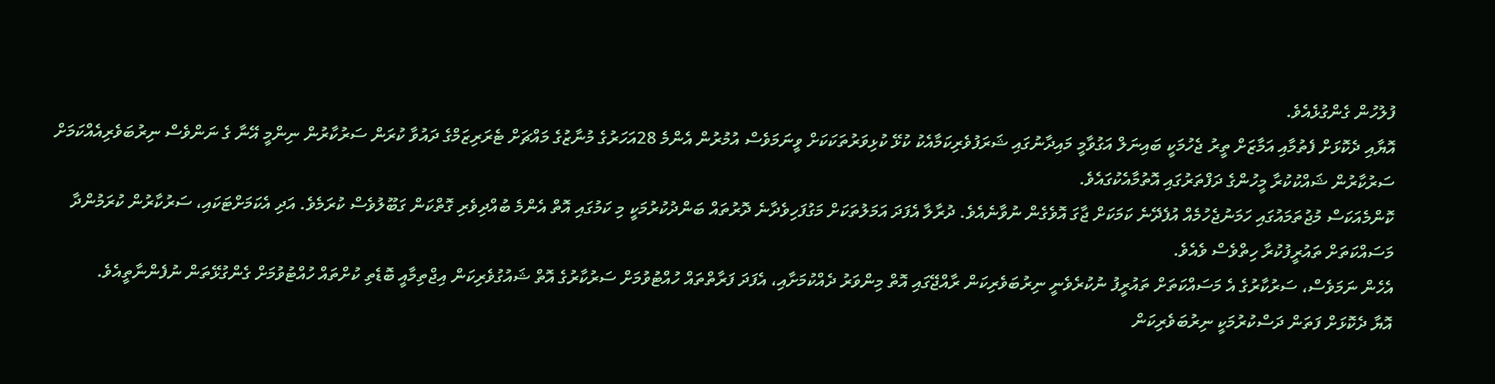ފުލުހުން ގެންގުޅެއެވެ.
އޮޔާއި ދެކޮޅަށް ފެތުމާއި އަމާޒަށް ތީރު ޖެހުމަކީ ބައިނަލް އަގުވާމީ މައިދާނުގައި ޝަރަފުވެރިކަމާއެކު ކުޅޭ ކުޅިވަރުތަކަކަށް ވީނަމަވެސް އުމުރުން އެންމެ 28އަހަރުގެ މުނާޒުގެ މައްޗަށް ޓެރަރިޒަމްގެ ދައުވާ ކުރަން ސަރުކާރުން ނިންމީ އޭނާ ގެ ނަންވެސް ނިރުބަވެރިއެއްކަމަށް ސަރުކާރުން ޝައްކުކުރާ މީހުންގެ ދަފްތަރުގައި އޮތުމާއެކުގައެވެ.
ކޮންމެއަކަސް މުޖުތަމައުގައި ހަމަނުޖެހުމެއް އުފެދޭނެ ކަމަކަށް ޖާގަ އޮވެގެން ނުވާނެއެވެ. ދުރާލާ އެފަދަ އަމަލުތަކަށް މަގުފަހިވެދާނެ ދޮރުތައް ބަންދުކުރުމަކީ މި ކަމުގައި އޮތް އެންމެ ބުއްދިވެރި ގޮތްކަން ގަބޫލުވެސް ކުރަމެވެ. އަދި އެކަމަށްޓަކައި، ސަރުކާރުން ކުރަމުންދާ މަސައްކަތަށް ތައުރީފުކުރާ ހިތްވެސް ވެއެވެ.
އެހެން ނަމަވެސް، ސަރުކާރުގެ އެ މަސައްކަތަށް ތައުރީފު ނުކުރެވެނީ ނިރުބަވެރިކަން ރާއްޖޭގައި އޮތް މިންވަރު ދެއްކުމަށާއި، އެފަދަ ފަރާތްތައް ހުއްޓުވުމަށް ސަރުކާރުގެ އޮތް ޝައުގުވެރިކަން އިޖްތިމާއީ ބޮޑެތި ކުށްތައް ހުއްޓުވުމަށް ގެންގުޅޭތަން ނުފެންނާތީއެވެ.
އޮޔާ ދެކޮޅަށް ފަތަން ދަސްކުރުމަކީ ނިރުބަވެރިކަން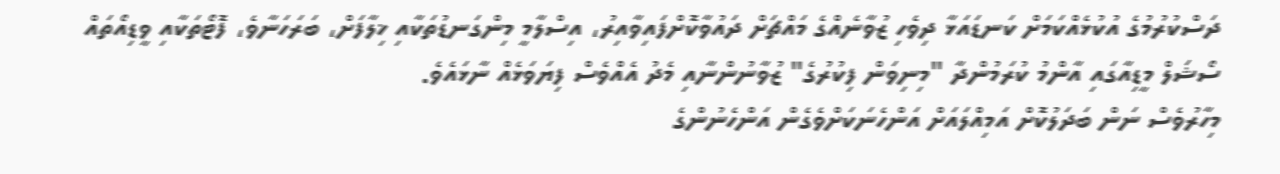ދަސްކުރުމުގެ އުކުޅެއްކަމަށް ކަނޑައަޅާ ދިވެހި ޒުވާނެއްގެ މައްޗަށް ދައުވާކޮށްފައިވާއިރު، އިސްލާމީ މިންގަނޑުތަކާއި ޚިލާފަށް، ބަރަހަނާވެ، ފޮޓޯތަކާއި ވީޑިއޯތައް ސޯޝަލް މީޑިއާގައި އާންމު ކުރަމުންދާ "މިނިވަން ފިކުރުގެ" ޒުވާނުންނާއި މެދު އެއްވެސް ފިޔަވަޅެއް ނާޅައެވެ.
މިހާރުވެސް ނަން ބަދަލުކޮށް އަމިއްލައަށް އަންހެނަކަށްވެގެން އަންހެނުންގެ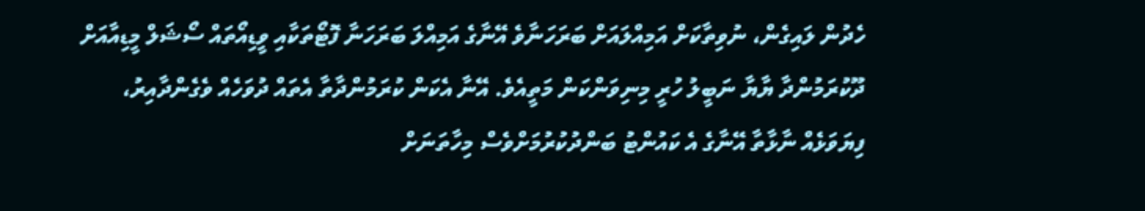ހެދުން ލައިގެން، ނުވިތާކަށް އަމިއްލައަށް ބަރަހަނާވެ އޭނާގެ އަމިއްލަ ބަރަހަނާ ފޮޓޯތަކާއި ވީޑިއޯތައް ސޯޝަލް މީޑިއާއަށް ދޫކުރަމުންދާ ޔާޔާ ނަބީލު ހުރީ މިނިވަންކަން މަތީއެވެ. އޭނާ އެކަން ކުރަމުންދާތާ އެތައް ދުވަހެއް ވެގެންދާއިރު، ފިޔަވަޅެއް ނާޅާތާ އޭނާގެ އެ ކައުންޓު ބަންދުކުރުމަށްވެސް މިހާތަނަށް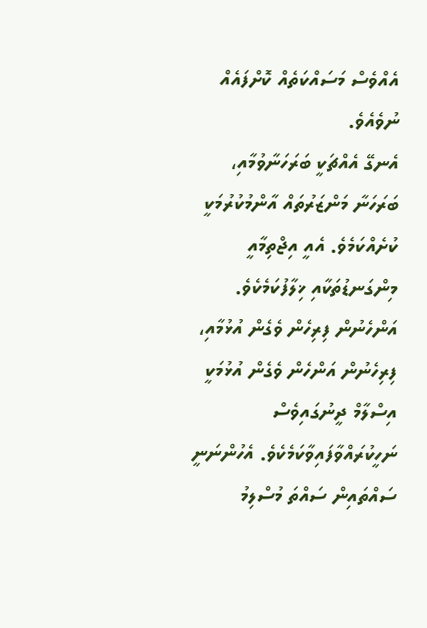އެއްވެސް މަސައްކަތެއް ކޮށްފައެއް ނުވެއެވެ.
އެނގޭ އެއްޗަކީ ބަރަހަނާވުމާއި، ބަރަހަނާ މަންޒަރުތައް އާންމުކުރުމަކީ ކުށެއްކަމެވެ. އެއީ އިޖްތިމާއީ މިންގަނޑުތަކާއި ޚިލާފުކަމެކެވެ. އަންހެނުން ފިރިހެން ވެގެން އުޅުމާއި، ފިރިހެނުން އަންހެން ވެގެން އުޅުމަކީ އިސްލާމް ދީނުގައިވެސް ނަހީކުރައްވާފައިވާކަމެކެވެ. އެހުންނަނީ ސައްތައިން ސައްތަ މުސްލިމު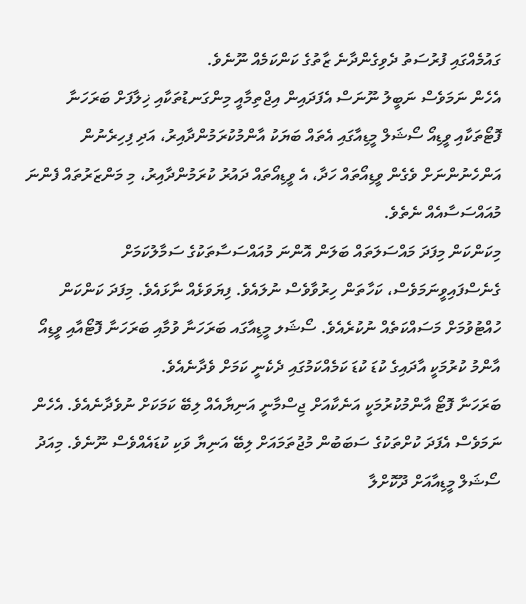ގައުމެއްގައި ފުރުސަތު ދެވިގެންދާނެ ޒާތުގެ ކަންކަމެއް ނޫނެވެ.
އެހެން ނަމަވެސް ނަބީލު ނޫނަސް އެފަދައިން އިޖްތިމާއީ މިންގަނޑުތަކާއި ޚިލާފަށް ބަރަހަނާ ފޮޓޯތަކާއި ވީޑިއޯ ސޯޝަލް މީޑިއާގައި އެތައް ބަޔަކު އާންމުކުރަމުންދާއިރު، އަދި ފިހިރެނުން އަންހެނުންނަށް ވެގެން ވީޑިއޯތައް ހަދާ، އެ ވީޑިއޯތައް ދައުރު ކުރަމުންދާއިރު، މި މަންޒަރުތައް ފެންނަ މުއައްސަސާއެއް ނެތެވެ.
މިކަންކަން މިފަދަ މައްސަލަތައް ބަލަން އޮންނަ މުއައްސަސާތަކުގެ ސަމާލުކަމަށް ގެނެސްފައިވީނަމަވެސް، ކަހާތަން ހިރުވާވެސް ނުލައެވެ. ފިޔަވަޅެއް ނާޅައެވެ. މިފަދަ ކަންކަން ހުއްޓުވުމަށް މަސައްކަތެއް ނުކުރެއެވެ. ސޯޝަލ މީޑިއާގައ ބަރަހަނާ ވުމާއި ބަރަހަނާ ފޮޓޯއާއި ވީޑިއޯ އާންމު ކުރުމަކީ އާދައިގެ ކުޑަ ކުޑަ ކަމެއްކަމުގައި ދެކެނީ ކަމަށް ވެދާނެއެވެ.
ބަރަހަނާ ފޮޓޯ އާންމުކުރުމަކީ އަނެކާއަށް ޖިސްމާނީ އަނިޔާއެއް ލިބޭ ކަމަކަށް ނުވެދާނެއެވެ. އެހެން ނަމަވެސް އެފަދަ ކުށްތަކުގެ ސަބަބުން މުޖުތަމައަށް ލިބޭ އަނިޔާ ވަކި ކުޑައެއްވެސް ނޫނެވެ. މިއަދު ސޯޝަލް މީޑިއާއަށް ދޫކޮށްލާ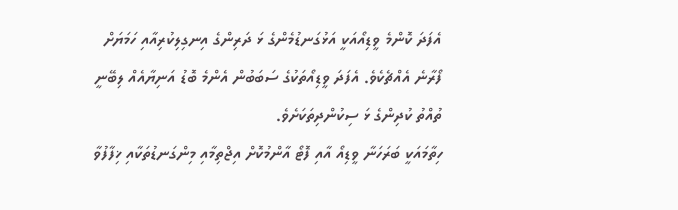އެފަދަ ކޮންމެ ވީޑިއޯއަކީ އަޅުގަނޑުމެންގެ ޅަ ދަރިންގެ އިނގިލިކުރިއާއި ހަމަޔަށް ފޯރާނެ އެއްޗެކެވެ. އެފަދަ ވީޑިއޯތަކުގެ ސަބަބުން އެންމެ ބޮޑު އަނިޔާއެއް ލިބޭނީ ތުއްތު ކުދިންގެ ޅަ ސިކުންދިތަކަށެވެ.
ހިތާމައަކީ ބަރަހަނާ ވީޑިއޯ އާއި ފޮޓޯ އާންމުކޮށް އިޖްތިމާއި މިންގަނޑުތަކާއި ޚިފާފުވާ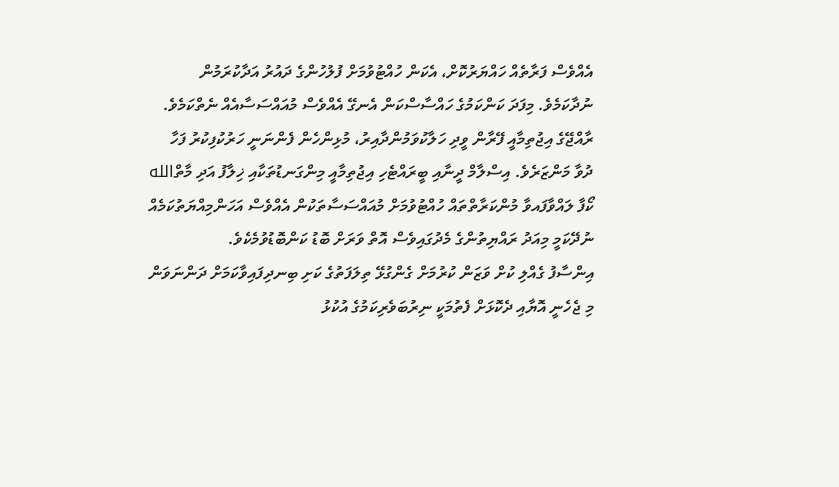އެއްވެސް ފަރާތެއް ހައްޔަރުކޮށް، އެކަން ހުއްޓުވުމަށް ފުލުހުންގެ ދައުރު އަދާކުރަމުން ނުދާކަމެވެ. މިފަދަ ކަންކަމުގެ ހައްސާސްކަން އެނގޭ އެއްވެސް މުއައްސަސާއެއް ނެތްކަމެވެ.
ރާއްޖޭގެ އިޖުތިމާއީ ފޭރާން ވީދި ހަލާކުވަމުންދާއިރު، މުޅިންހެން ފެންނަނީ ހަރުކުފިކުރު ފަހާ ދުވާ މަންޒަރެވެ. އިސްލާމް ދީނާއި ބީރައްޓެހި އިޖުތިމާއީ މިންގަނޑުތަކާއި ޚިލާފު އަދި މާތްالله ކޯފާ ލައްވާފައވާ މުންކަރާތްތައް ހުއްޓުވުމަށް މުއައްސަސާތަކުން އެއްވެސް އަހަންމިއްޔަތުކަމެއް ނުދޭކަމީ މިއަދު ރައްޔިތުންގެ މެދުގައިވެސް އޮތް ވަރަށް ބޮޑު ކަންބޮޑުވުމެކެވެ.
އިންސާފު ގެއްލި ކުށް ވަޒަން ކުރުމަށް ގެންގުޅޭ ތިލަފަތުގެ ކަށި ބިނދިފައިވާކަމަށް ދަންނަވަން މި ޖެހެނީ އޮޔާއި ދެކޮޅަށް ފެތުމަކީ ނިރުބަވެރިކަމުގެ އުކުޅު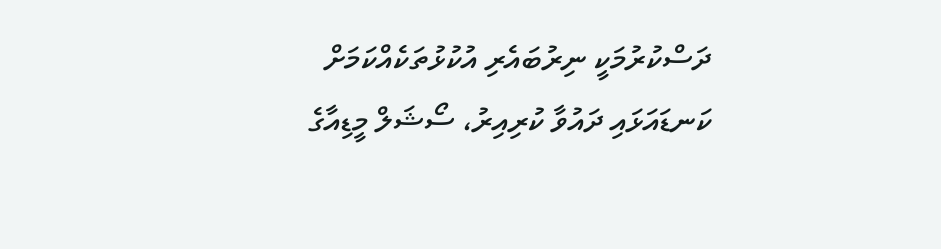ދަސްކުރުމަކީ ނިރުބައެރި އުކުޅުތަކެއްކަމަށް ކަނޑައަޅައި ދައުވާ ކުރިއިރު، ސޯޝަލް މީޑިއާގެ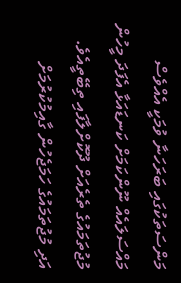މަންސަތަކުގައި ބަރަހަނާ ވުމަކީ އެއްވެސް މައްސަލައެއް ނޫންކަމަށް ކަނޑައަޅާ އެފަދަ މީހުން މުޖުތަމައުގެ ތެރެއަށް ދޫކޮށްލާފައި ތިބޭތީއެވެ.
އަދި މުޖުތަމައުގެ ހަމަޖެހުން ގާއިމުކުރުމަށް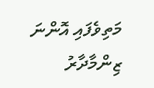މަތިވެފައި އޮންނަ ޒިންމާދާރު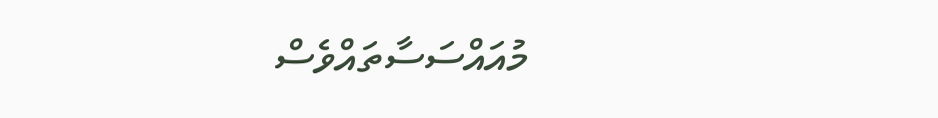މުއައްސަސާތައްވެސް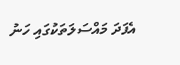އެފަދަ މައްސަލަތަކުގައި ހަނު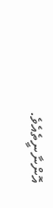އޮންނާނީތެއެވެ.